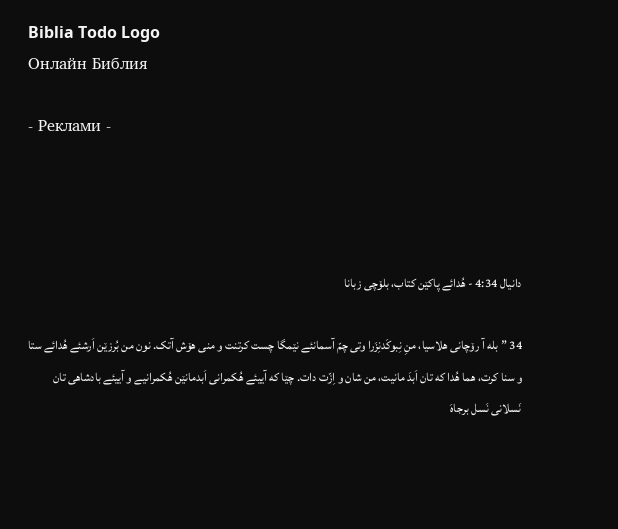Biblia Todo Logo
Онлайн Библия

- Реклами -




دانیال 4:34 - هُدائے پاکێن کتاب، بلۆچی زبانا

34 ”بله آ رۆچانی هلاسیا، منِ نِبوکَدنِزَرا وتی چمّ آسمانئے نێمگا چست کرتنت و منی هۆش آتک. نون من بُرزێن اَرشئے هُدائے ستا و سنا کرت، هما هُدا که تان اَبدَ مانیت، من شان و اِزّت دات. چێا که آییئے هُکمرانی اَبدمانێن هُکمرانیے و آییئے بادشاهی تان نَسلانی نَسل برجاهَ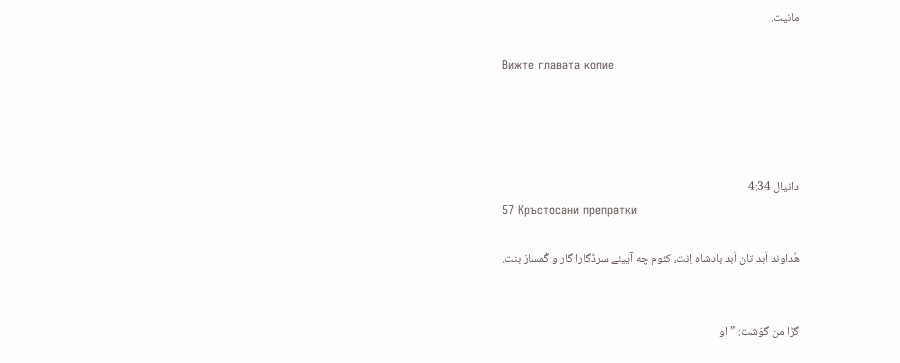مانیت.

Вижте главата копие




دانیال 4:34
57 Кръстосани препратки

هُداوند اَبد تان اَبد بادشاه اِنت، کئوم چه آییئے سرڈگارا گار و گُمسارَ بنت.


گڑا من گوَشت: ”او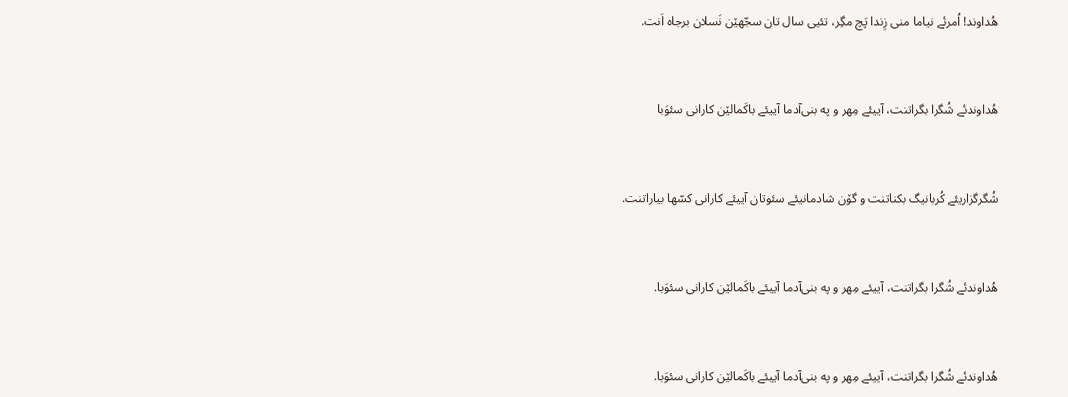هُداوند! اُمرئے نیاما منی زِندا پَچ مگِر، تئیی سال تان سجّهێن نَسلان برجاه اَنت.


هُداوندئے شُگرا بگراتنت، آییئے مِهر و په بنی‌آدما آییئے باکَمالێن کارانی سئوَبا


شُگرگزاریئے کُربانیگ بکناتنت و گۆن شادمانیئے سئوتان آییئے کارانی کسّها بیاراتنت.


هُداوندئے شُگرا بگراتنت، آییئے مِهر و په بنی‌آدما آییئے باکَمالێن کارانی سئوَبا.


هُداوندئے شُگرا بگراتنت، آییئے مِهر و په بنی‌آدما آییئے باکَمالێن کارانی سئوَبا.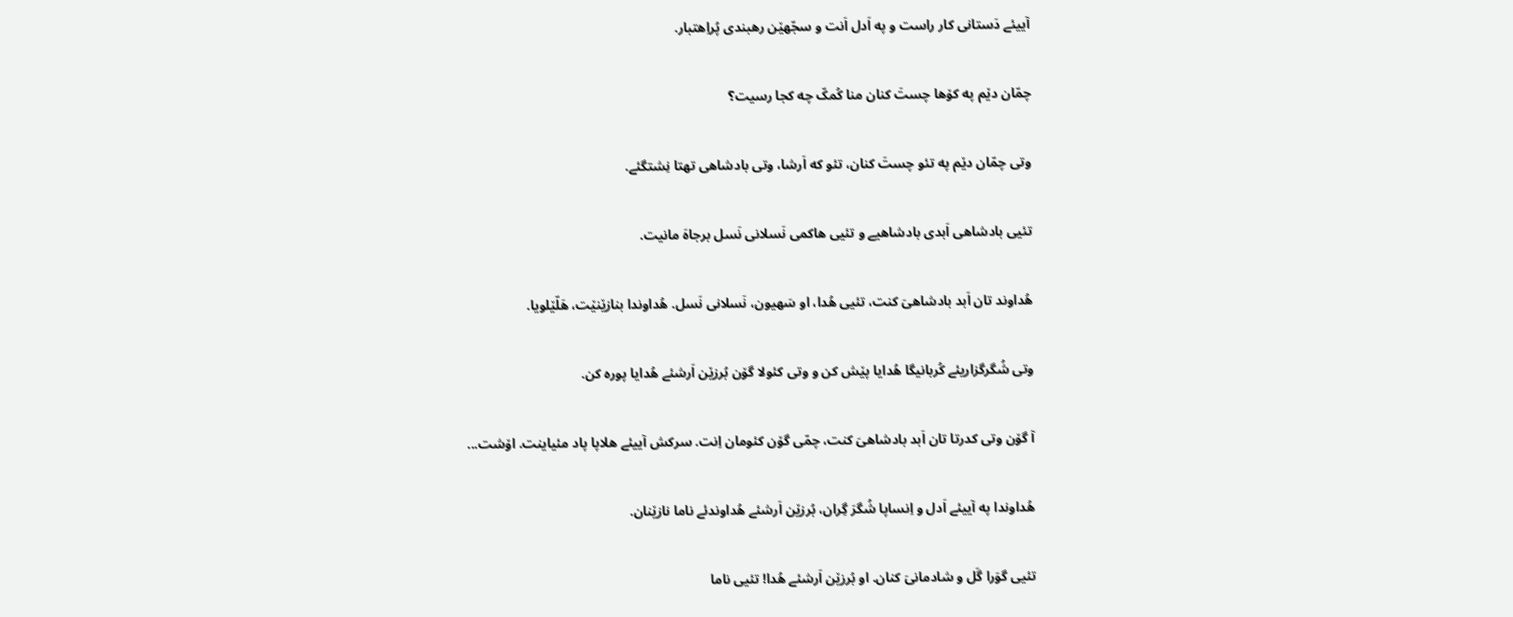آییئے دَستانی کار راست و په اَدل اَنت و سجّهێن رهبندی پُراِهتبار.


چمّان دێم په کۆها چستَ کنان منا کُمکّ چه کجا رسیت؟


وتی چمّان دێم په تئو چستَ کنان، تئو که اَرشا، وتی بادشاهی تهتا نِشتگئے.


تئیی بادشاهی اَبدی بادشاهیے و تئیی هاکمی نَسلانی نَسل برجاهَ مانیت.


هُداوند تان اَبد بادشاهیَ کنت، تئیی هُدا، او سَهیون، نَسلانی نَسل. هُداوندا بنازێنێت، هَلّێلویا.


وتی شُگرگزاریئے کُربانیگا هُدایا پێش کن و وتی کئولا گۆن بُرزێن اَرشئے هُدایا پوره کن.


آ گۆن وتی کدرتا تان اَبد بادشاهیَ کنت، چمّی گۆن کئومان اِنت. سرکش آییئے هلاپا پاد مئیاینت. اۆشت...


هُداوندا په آییئے اَدل و اِنساپا شُگرَ گِران، بُرزێن اَرشئے هُداوندئے ناما نازێنان.


تئیی گوَرا گَل و شادمانیَ کنان. او بُرزێن اَرشئے هُدا! تئیی ناما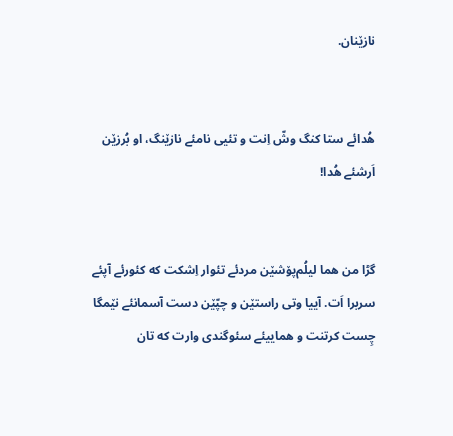نازێنان.


هُدائے ستا کنگ وشّ اِنت و تئیی نامئے نازێنگ، او بُرزێن اَرشئے هُدا!


گڑا من هما لیلُم‌پۆشێن مردئے تئوار اِشکت که کئورئے آپئے سربرا اَت. آییا وتی راستێن و چپّێن دست آسمانئے نێمگا چِست کرتنت و هماییئے سئوگندی وارت که تان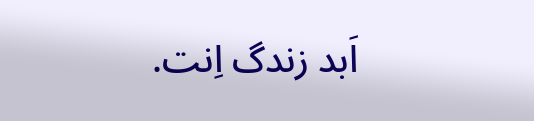اَبد زندگ اِنت.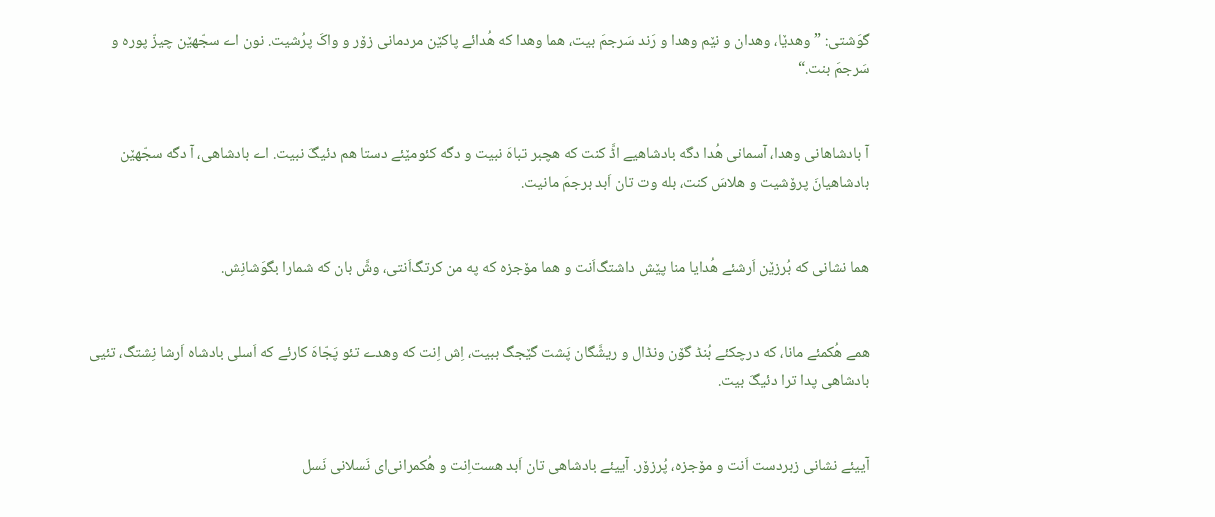گوَشتی: ”وهدێا، وهدان و نێم وهدا و رَند سَرجمَ بیت، هما وهدا که هُدائے پاکێن مردمانی زۆر و واکَ پرُشیت. نون اے سجّهێن چیزّ پوره و سَرجمَ بنت.“


آ بادشاهانی وهدا، آسمانی هُدا دگه بادشاهیے اڈَّ کنت که هچبر تباهَ نبیت و دگه کئومێئے دستا هم دئیگَ نبیت. اے بادشاهی، آ دگه سجّهێن بادشاهیانَ پرۆشیت و هلاسَ کنت، بله وت تان اَبد برجمَ مانیت.


هما نشانی که بُرزێن اَرشئے هُدایا منا پێش داشتگ‌اَنت و هما مۆجزه که په من کرتگ‌اَنتی، وشَّ بان که شمارا بگوَشانِش.


همے هُکمئے مانا، که درچکئے بُنڈ گۆن ونڈال و ریشَّگان پَشت گێجگ ببیت، اِش اِنت که وهدے تئو پَجّاهَ کارئے که اَسلی بادشاه اَرشا نِشتگ، تئیی بادشاهی پدا ترا دئیگَ بیت.


آییئے نشانی زبردست اَنت و مۆجزه، پُرزۆر. آییئے بادشاهی تان اَبد هست‌اِنت و هُکمرانی‌ای نَسلانی نَسل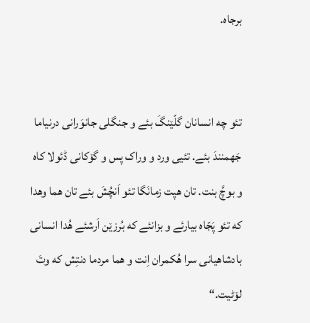برجاه.


تئو چه انسانان گلّێنگَ بئے و جنگلی جانوَرانی درنیاما جَهمنندَ بئے. تئیی ورد و وراک پس و گۆکانی ڈئولا کاه و بوچَّ بنت. تان هپت زمانَگا تئو اَنچُشَ بئے تان هما وهدا که تئو پَجّاه بیارئے و بزانئے که بُرزێن اَرشئے هُدا انسانی بادشاهیانی سرا هُکمران اِنت و هما مردما دنتِش که وتَ لۆٹیت.“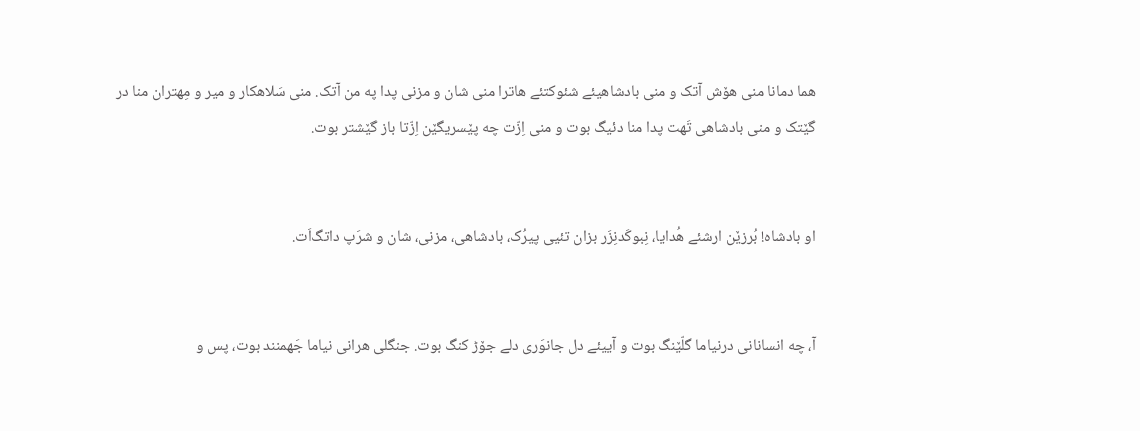هما دمانا منی هۆش آتک و منی بادشاهیئے شئوکتئے هاترا منی شان و مزنی پدا په من آتک. منی سَلاهکار و میر و مِهتران منا در گێتک و منی بادشاهی تَهت پدا منا دئیگ بوت و منی اِزّت چه پێسریگێن اِزّتا باز گێشتر بوت.


او بادشاه! بُرزێن ارشئے هُدایا، نِبوکَدنِزَر بزان تئیی پیرُک، بادشاهی، مزنی، شان و شرَپ داتگ‌اَت.


آ، چه انسانانی درنیاما گلّێنگ بوت و آییئے دل جانوَری دلے جۆڑ کنگ بوت. جنگلی هرانی نیاما جَهمنند بوت، پس و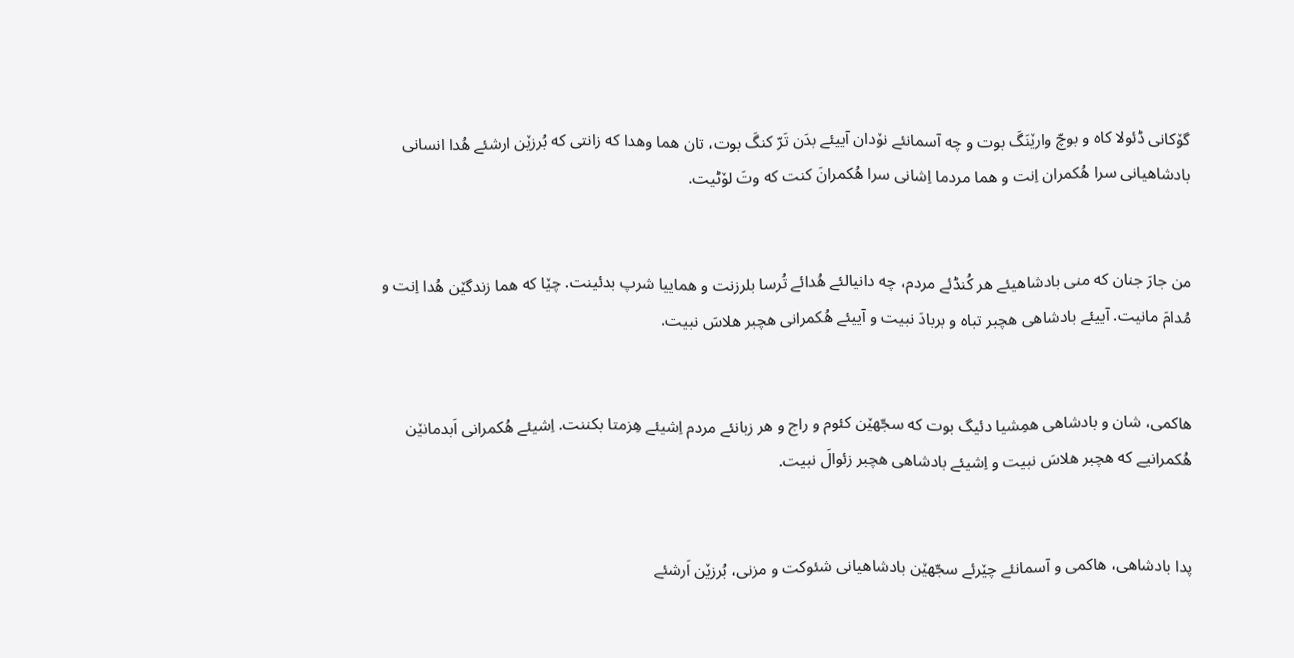گۆکانی ڈئولا کاه و بوچّ وارێنَگَ بوت و چه آسمانئے نۆدان آییئے بدَن تَرّ کنگَ بوت، تان هما وهدا که زانتی که بُرزێن ارشئے هُدا انسانی بادشاهیانی سرا هُکمران اِنت و هما مردما اِشانی سرا هُکمرانَ کنت که وتَ لۆٹیت.


من جارَ جنان که منی بادشاهیئے هر کُنڈئے مردم، چه دانیالئے هُدائے تُرسا بلرزنت و هماییا شرپ بدئینت. چێا که هما زندگێن هُدا اِنت و مُدامَ مانیت. آییئے بادشاهی هچبر تباه و بربادَ نبیت و آییئے هُکمرانی هچبر هلاسَ نبیت.


هاکمی، شان و بادشاهی همِشیا دئیگ بوت که سجّهێن کئوم و راج و هر زبانئے مردم اِشیئے هِزمتا بکننت. اِشیئے هُکمرانی اَبدمانێن هُکمرانیے که هچبر هلاسَ نبیت و اِشیئے بادشاهی هچبر زئوالَ نبیت.


پدا بادشاهی، هاکمی و آسمانئے چێرئے سجّهێن بادشاهیانی شئوکت و مزنی، بُرزێن اَرشئے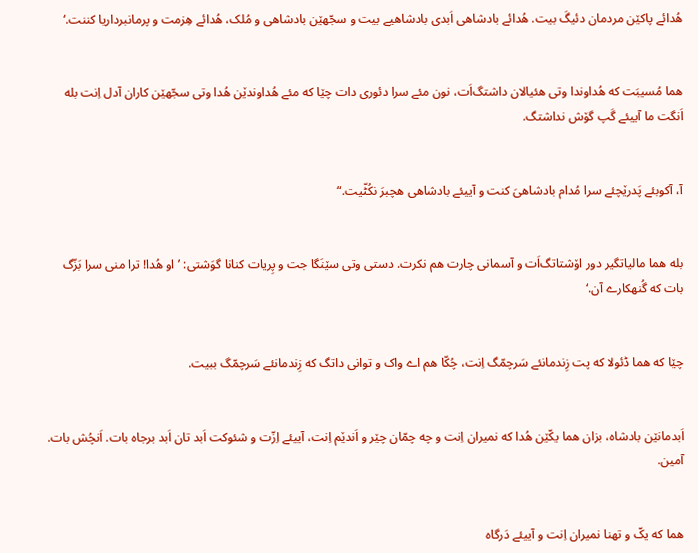هُدائے پاکێن مردمان دئیگَ بیت. هُدائے بادشاهی اَبدی بادشاهیے بیت و سجّهێن بادشاهی و مُلک، هُدائے هِزمت و پرمانبرداریا کننت.‘


هما مُسیبَت که هُداوندا وتی هئیالان داشتگ‌اَت، نون مئے سرا دئوری دات چێا که مئے هُداوندێن هُدا وتی سجّهێن کاران آدل اِنت بله اَنگت ما آییئے گَپ گۆش نداشتگ.


آ، آکوبئے پَدرێچئے سرا مُدام بادشاهیَ کنت و آییئے بادشاهی هچبرَ نکُٹّیت.“


بله هما مالیاتگیر دور اۆشتاتگ‌اَت و آسمانی چارت هم نکرت. دستی وتی سێنَگا جت و پِریات کنانا گوَشتی: ’او هُدا! ترا منی سرا بَزّگ بات که گُنهکارے آن.‘


چێا که هما ڈئولا که پت زِندمانئے سَرچمّگ اِنت، چُکّا هم اے واک و توانی داتگ که زِندمانئے سَرچمّگ ببیت.


اَبدمانێن بادشاه، بزان هما یکّێن هُدا که نمیران اِنت و چه چمّان چێر و اَندێم اِنت، آییئے اِزّت و شئوکت اَبد تان اَبد برجاه بات. اَنچُش بات. آمین.


هما که یکّ و تهنا نمیران اِنت و آییئے دَرگاه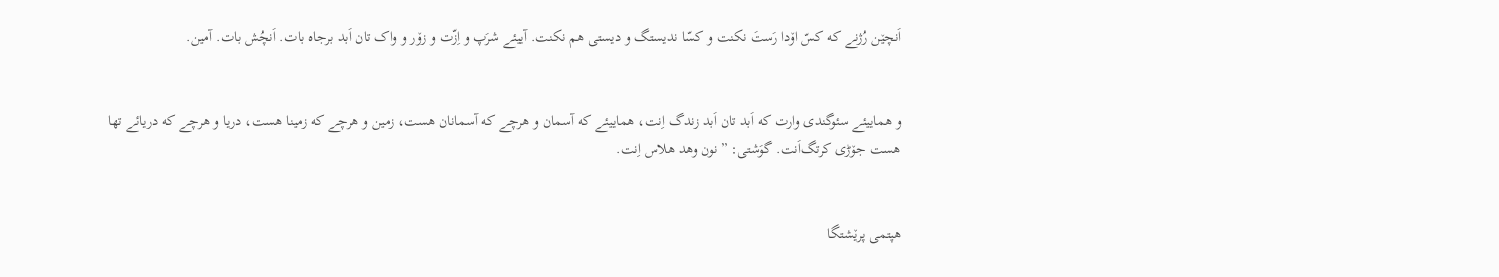اَنچێن رُژنے که کسّ اۆدا رَستَ نکنت و کسّا ندیستگ و دیستی هم نکنت. آییئے شرَپ و اِزّت و زۆر و واک تان اَبد برجاه بات. اَنچُش بات. آمین.


و هماییئے سئوگندی وارت که اَبد تان اَبد زندگ اِنت، هماییئے که آسمان و هرچے که آسمانان هست، زمین و هرچے که زمینا هست، دریا و هرچے که دریائے تها هست جۆڑی کرتگ‌اَنت. گوَشتی: ”نون وهد هلاس اِنت.


هپتمی پرێشتگا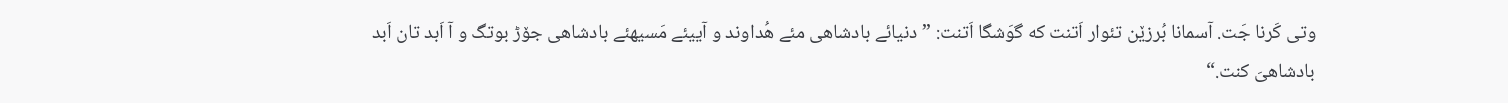وتی کَرنا جَت. آسمانا بُرزێن تئوار اَتنت که گوَشگا اَتنت: ”دنیائے بادشاهی مئے هُداوند و آییئے مَسیهئے بادشاهی جۆڑ بوتگ و آ اَبد تان اَبد بادشاهیَ کنت.“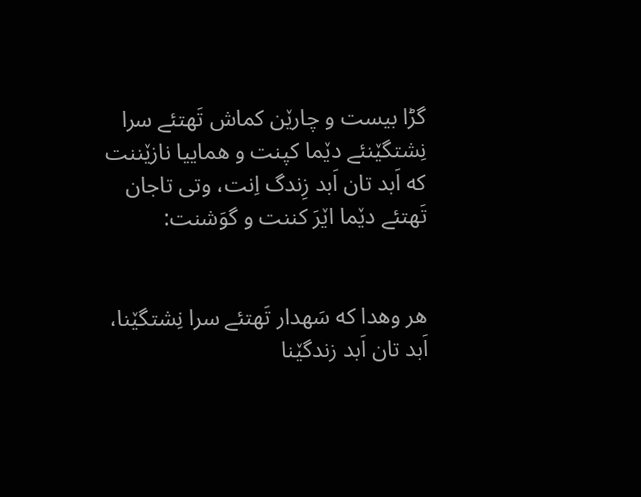گڑا بیست و چارێن کماش تَهتئے سرا نِشتگێنئے دێما کپنت و هماییا نازێننت که اَبد تان اَبد زِندگ اِنت، وتی تاجان تَهتئے دێما اێرَ کننت و گوَشنت:


هر وهدا که سَهدار تَهتئے سرا نِشتگێنا، اَبد تان اَبد زندگێنا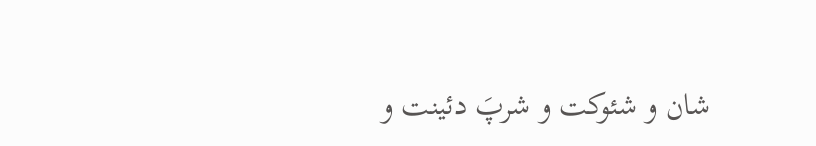شان و شئوکت و شرپَ دئینت و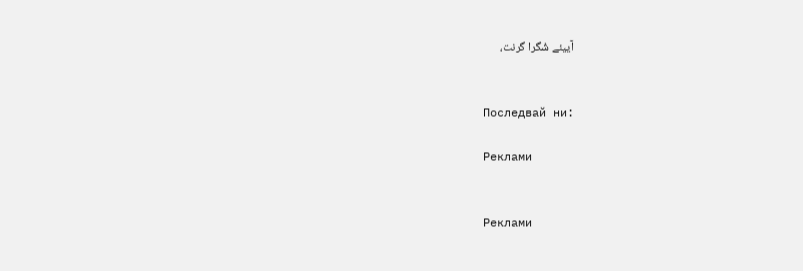آییئے شُگرا گرنت،


Последвай ни:

Реклами


Реклами